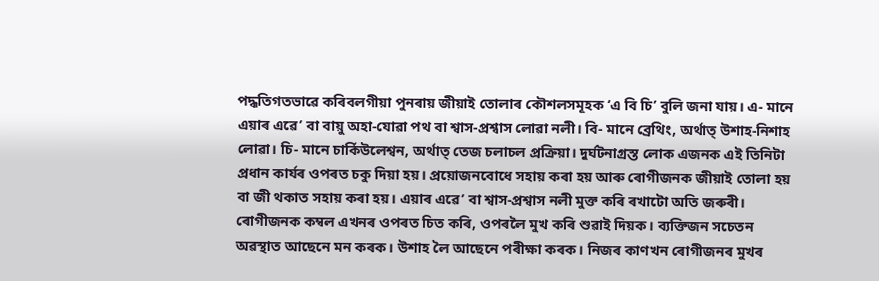পদ্ধতিগতভাৱে কৰিবলগীয়া পুনৰায় জীয়াই তোলাৰ কৌশলসমূহক ‘এ বি চি’ বুলি জনা যায়। এ- মানে এয়াৰ এৱে’ বা বায়ু অহা-যোৱা পথ বা শ্বাস-প্ৰশ্বাস লোৱা নলী। বি- মানে ব্ৰেথিং, অৰ্থাত্ উশাহ-নিশাহ লোৱা। চি- মানে চাৰ্কিউলেশ্বন, অৰ্থাত্ তেজ চলাচল প্ৰক্ৰিয়া। দুৰ্ঘটনাগ্ৰস্ত লোক এজনক এই তিনিটা প্ৰধান কাৰ্যৰ ওপৰত চকু দিয়া হয়। প্ৰয়োজনবোধে সহায় কৰা হয় আৰু ৰোগীজনক জীয়াই তোলা হয় বা জী থকাত সহায় কৰা হয়। এয়াৰ এৱে’ বা শ্বাস-প্ৰশ্বাস নলী মুক্ত কৰি ৰখাটো অতি জৰুৰী। ৰোগীজনক কম্বল এখনৰ ওপৰত চিত কৰি, ওপৰলৈ মুখ কৰি শুৱাই দিয়ক। ব্যক্তিজন সচেতন অৱস্থাত আছেনে মন কৰক। উশাহ লৈ আছেনে পৰীক্ষা কৰক। নিজৰ কাণখন ৰোগীজনৰ মুখৰ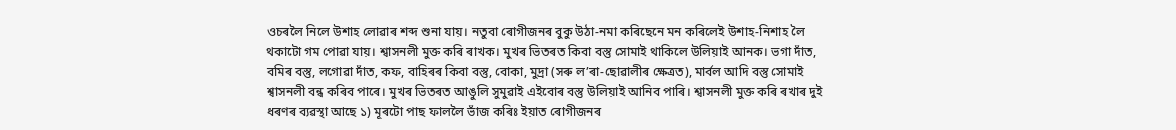ওচৰলৈ নিলে উশাহ লোৱাৰ শব্দ শুনা যায়। নতুবা ৰোগীজনৰ বুকু উঠা-নমা কৰিছেনে মন কৰিলেই উশাহ-নিশাহ লৈ থকাটো গম পোৱা যায়। শ্বাসনলী মুক্ত কৰি ৰাখক। মুখৰ ভিতৰত কিবা বস্তু সোমাই থাকিলে উলিয়াই আনক। ভগা দাঁত, বমিৰ বস্তু, লগোৱা দাঁত, কফ, বাহিৰৰ কিবা বস্তু, বোকা, মুদ্ৰা (সৰু ল’ৰা-ছোৱালীৰ ক্ষেত্ৰত), মাৰ্বল আদি বস্তু সোমাই শ্বাসনলী বন্ধ কৰিব পাৰে। মুখৰ ভিতৰত আঙুলি সুমুৱাই এইবোৰ বস্তু উলিয়াই আনিব পাৰি। শ্বাসনলী মুক্ত কৰি ৰখাৰ দুই ধৰণৰ ব্যৱস্থা আছে ১) মূৰটো পাছ ফাললৈ ভাঁজ কৰিঃ ইয়াত ৰোগীজনৰ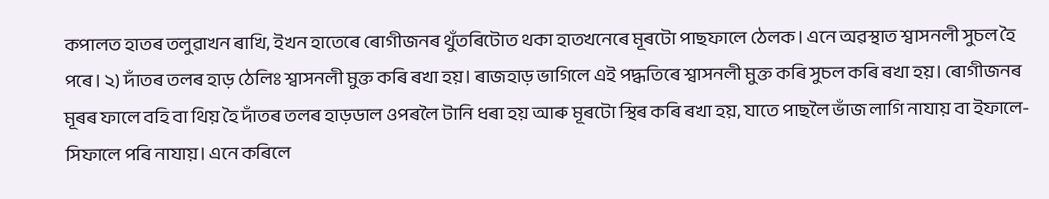কপালত হাতৰ তলুৱাখন ৰাখি, ইখন হাতেৰে ৰোগীজনৰ থুঁতৰিটোত থকা হাতখনেৰে মূৰটো পাছফালে ঠেলক। এনে অৱস্থাত শ্বাসনলী সুচল হৈ পৰে। ২) দাঁতৰ তলৰ হাড় ঠেলিঃ শ্বাসনলী মুক্ত কৰি ৰখা হয়। ৰাজহাড় ভাগিলে এই পদ্ধতিৰে শ্বাসনলী মুক্ত কৰি সুচল কৰি ৰখা হয়। ৰোগীজনৰ মূৰৰ ফালে বহি বা থিয় হৈ দাঁতৰ তলৰ হাড়ডাল ওপৰলৈ টানি ধৰা হয় আৰু মূৰটো স্থিৰ কৰি ৰখা হয়, যাতে পাছলৈ ভাঁজ লাগি নাযায় বা ইফালে-সিফালে পৰি নাযায়। এনে কৰিলে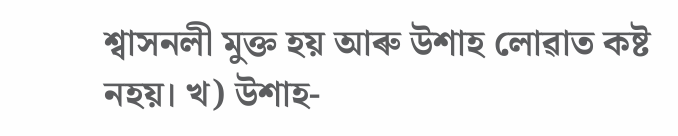শ্বাসনলী মুক্ত হয় আৰু উশাহ লোৱাত কষ্ট নহয়। খ) উশাহ-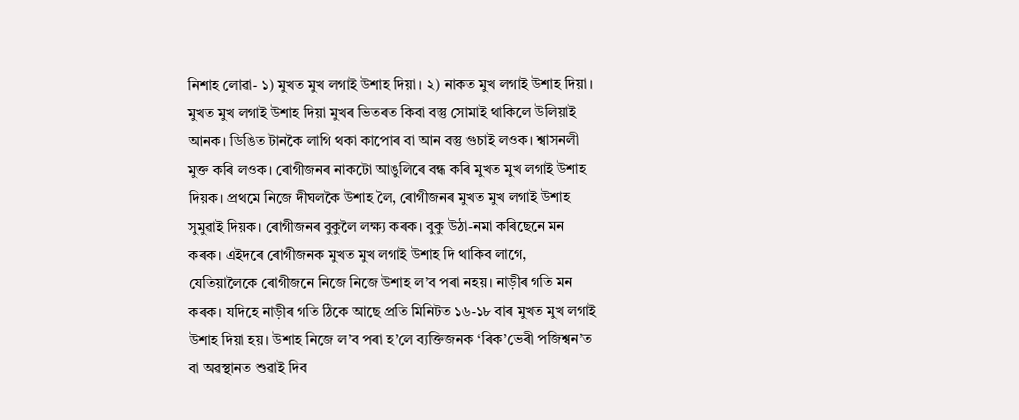নিশাহ লোৱা- ১) মুখত মুখ লগাই উশাহ দিয়া। ২) নাকত মুখ লগাই উশাহ দিয়া। মুখত মুখ লগাই উশাহ দিয়া মুখৰ ভিতৰত কিবা বস্তু সোমাই থাকিলে উলিয়াই আনক। ডিঙিত টানকৈ লাগি থকা কাপোৰ বা আন বস্তু গুচাই লওক। শ্বাসনলী মুক্ত কৰি লওক। ৰোগীজনৰ নাকটো আঙুলিৰে বন্ধ কৰি মুখত মুখ লগাই উশাহ দিয়ক। প্ৰথমে নিজে দীঘলকৈ উশাহ লৈ, ৰোগীজনৰ মুখত মুখ লগাই উশাহ সুমুৱাই দিয়ক। ৰোগীজনৰ বুকুলৈ লক্ষ্য কৰক। বুকু উঠা-নমা কৰিছেনে মন কৰক। এইদৰে ৰোগীজনক মুখত মুখ লগাই উশাহ দি থাকিব লাগে, যেতিয়ালৈকে ৰোগীজনে নিজে নিজে উশাহ ল’ব পৰা নহয়। নাড়ীৰ গতি মন কৰক। যদিহে নাড়ীৰ গতি ঠিকে আছে প্ৰতি মিনিটত ১৬-১৮ বাৰ মুখত মুখ লগাই উশাহ দিয়া হয়। উশাহ নিজে ল’ব পৰা হ’লে ব্যক্তিজনক ‘ৰিক’ভেৰী পজিশ্বন’ত বা অৱস্থানত শুৱাই দিব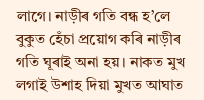লাগে। নাড়ীৰ গতি বন্ধ হ’লে বুকুত হেঁচা প্ৰয়োগ কৰি নাড়ীৰ গতি ঘূৰাই অনা হয়। নাকত মুখ লগাই উশাহ দিয়া মুখত আঘাত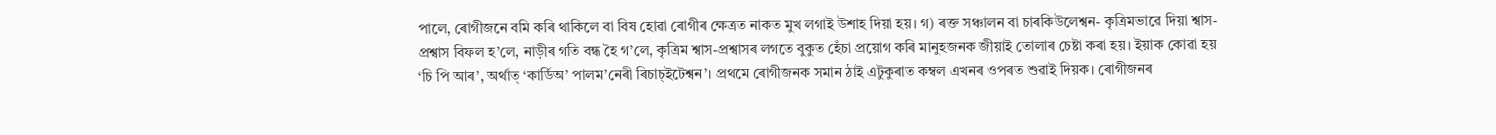পালে, ৰোগীজনে বমি কৰি থাকিলে বা বিষ হোৱা ৰোগীৰ ক্ষেত্ৰত নাকত মুখ লগাই উশাহ দিয়া হয়। গ) ৰক্ত সঞ্চালন বা চাৰকিউলেশ্বন- কৃত্ৰিমভাৱে দিয়া শ্বাস-প্ৰশ্বাস বিফল হ’লে, নাড়ীৰ গতি বন্ধ হৈ গ’লে, কৃত্ৰিম শ্বাস-প্ৰশ্বাসৰ লগতে বুকুত হেঁচা প্ৰয়োগ কৰি মানুহজনক জীয়াই তোলাৰ চেষ্টা কৰা হয়। ইয়াক কোৱা হয় ‘চি পি আৰ’, অৰ্থাত্ ‘কাৰ্ডিঅ’ পালম’নেৰী ৰিচাচ্ইটেশ্বন’। প্ৰথমে ৰোগীজনক সমান ঠাই এটুকুৰাত কম্বল এখনৰ ওপৰত শুৱাই দিয়ক। ৰোগীজনৰ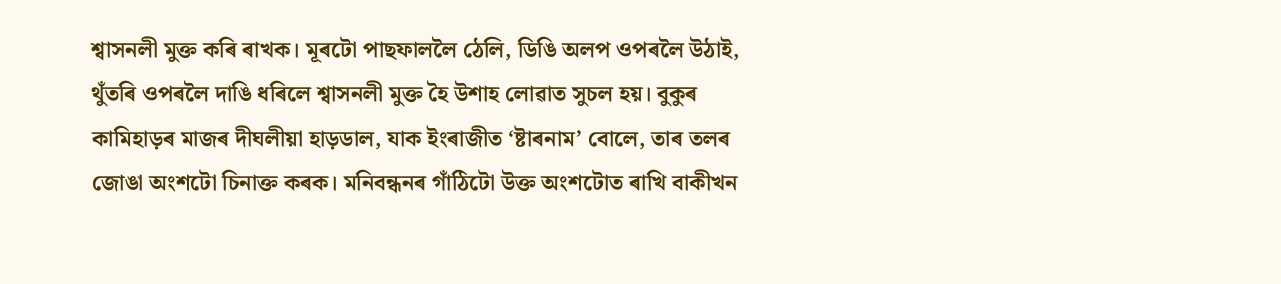শ্বাসনলী মুক্ত কৰি ৰাখক। মূৰটো পাছফাললৈ ঠেলি, ডিঙি অলপ ওপৰলৈ উঠাই, থুঁতৰি ওপৰলৈ দাঙি ধৰিলে শ্বাসনলী মুক্ত হৈ উশাহ লোৱাত সুচল হয়। বুকুৰ কামিহাড়ৰ মাজৰ দীঘলীয়া হাড়ডাল, যাক ইংৰাজীত ‘ষ্টাৰনাম’ বোলে, তাৰ তলৰ জোঙা অংশটো চিনাক্ত কৰক। মনিবন্ধনৰ গাঁঠিটো উক্ত অংশটোত ৰাখি বাকীখন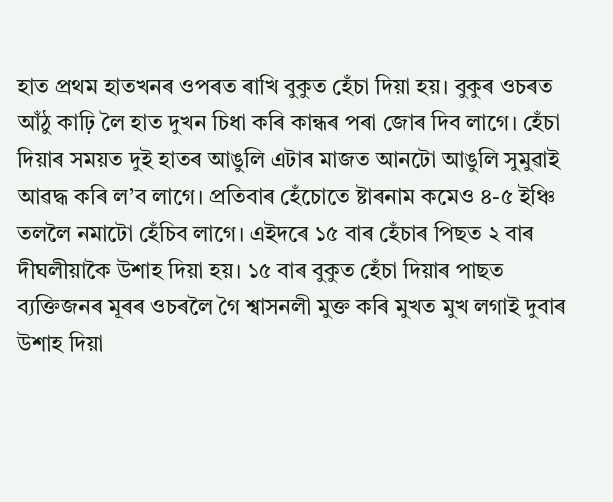হাত প্ৰথম হাতখনৰ ওপৰত ৰাখি বুকুত হেঁচা দিয়া হয়। বুকুৰ ওচৰত আঁঠু কাঢ়ি লৈ হাত দুখন চিধা কৰি কান্ধৰ পৰা জোৰ দিব লাগে। হেঁচা দিয়াৰ সময়ত দুই হাতৰ আঙুলি এটাৰ মাজত আনটো আঙুলি সুমুৱাই আৱদ্ধ কৰি ল’ব লাগে। প্ৰতিবাৰ হেঁচোতে ষ্টাৰনাম কমেও ৪-৫ ইঞ্চি তললৈ নমাটো হেঁচিব লাগে। এইদৰে ১৫ বাৰ হেঁচাৰ পিছত ২ বাৰ দীঘলীয়াকৈ উশাহ দিয়া হয়। ১৫ বাৰ বুকুত হেঁচা দিয়াৰ পাছত ব্যক্তিজনৰ মূৰৰ ওচৰলৈ গৈ শ্বাসনলী মুক্ত কৰি মুখত মুখ লগাই দুবাৰ উশাহ দিয়া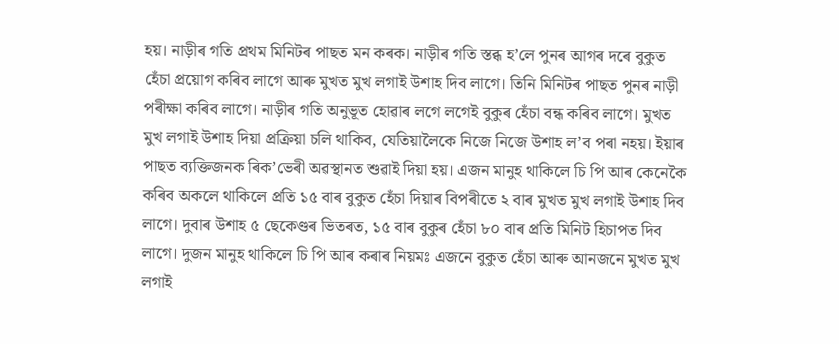হয়। নাড়ীৰ গতি প্ৰথম মিনিটৰ পাছত মন কৰক। নাড়ীৰ গতি স্তব্ধ হ’লে পুনৰ আগৰ দৰে বুকুত হেঁচা প্ৰয়োগ কৰিব লাগে আৰু মুখত মুখ লগাই উশাহ দিব লাগে। তিনি মিনিটৰ পাছত পুনৰ নাড়ী পৰীক্ষা কৰিব লাগে। নাড়ীৰ গতি অনুভূত হোৱাৰ লগে লগেই বুকুৰ হেঁচা বন্ধ কৰিব লাগে। মুখত মুখ লগাই উশাহ দিয়া প্ৰক্ৰিয়া চলি থাকিব, যেতিয়ালৈকে নিজে নিজে উশাহ ল’ব পৰা নহয়। ইয়াৰ পাছত ব্যক্তিজনক ৰিক’ভেৰী অৱস্থানত শুৱাই দিয়া হয়। এজন মানুহ থাকিলে চি পি আৰ কেনেকৈ কৰিব অকলে থাকিলে প্ৰতি ১৫ বাৰ বুকুত হেঁচা দিয়াৰ বিপৰীতে ২ বাৰ মুখত মুখ লগাই উশাহ দিব লাগে। দুবাৰ উশাহ ৫ ছেকেণ্ডৰ ভিতৰত, ১৫ বাৰ বুকুৰ হেঁচা ৮০ বাৰ প্ৰতি মিনিট হিচাপত দিব লাগে। দুজন মানুহ থাকিলে চি পি আৰ কৰাৰ নিয়মঃ এজনে বুকুত হেঁচা আৰু আনজনে মুখত মুখ লগাই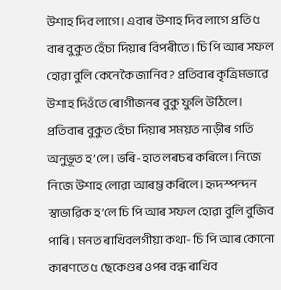উশাহ দিব লাগে। এবাৰ উশাহ দিব লাগে প্ৰতি ৫ বাৰ বুকুত হেঁচা দিয়াৰ বিপৰীতে। চি পি আৰ সফল হোৱা বুলি কেনেকৈ জানিব? প্ৰতিবাৰ কৃত্ৰিমভাৱে উশাহ দিওঁতে ৰোগীজনৰ বুকু ফুলি উঠিলে। প্ৰতিবাৰ বুকুত হেঁচা দিয়াৰ সময়ত নাড়ীৰ গতি অনুভূত হ’লে। ভৰি-হাত লৰচৰ কৰিলে। নিজে নিজে উশাহ লোৱা আৰম্ভ কৰিলে। হৃদস্পন্দন স্বাভাৱিক হ’লে চি পি আৰ সফল হোৱা বুলি বুজিব পাৰি। মনত ৰাখিবলগীয়া কথা- চি পি আৰ কোনো কাৰণতে ৫ ছেকেণ্ডৰ ওপৰ বন্ধ ৰাখিব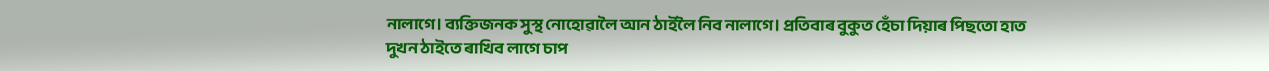নালাগে। ব্যক্তিজনক সুস্থ নোহোৱালৈ আন ঠাইলৈ নিব নালাগে। প্ৰতিবাৰ বুকুত হেঁচা দিয়াৰ পিছতো হাত দুখন ঠাইতে ৰাখিব লাগে চাপ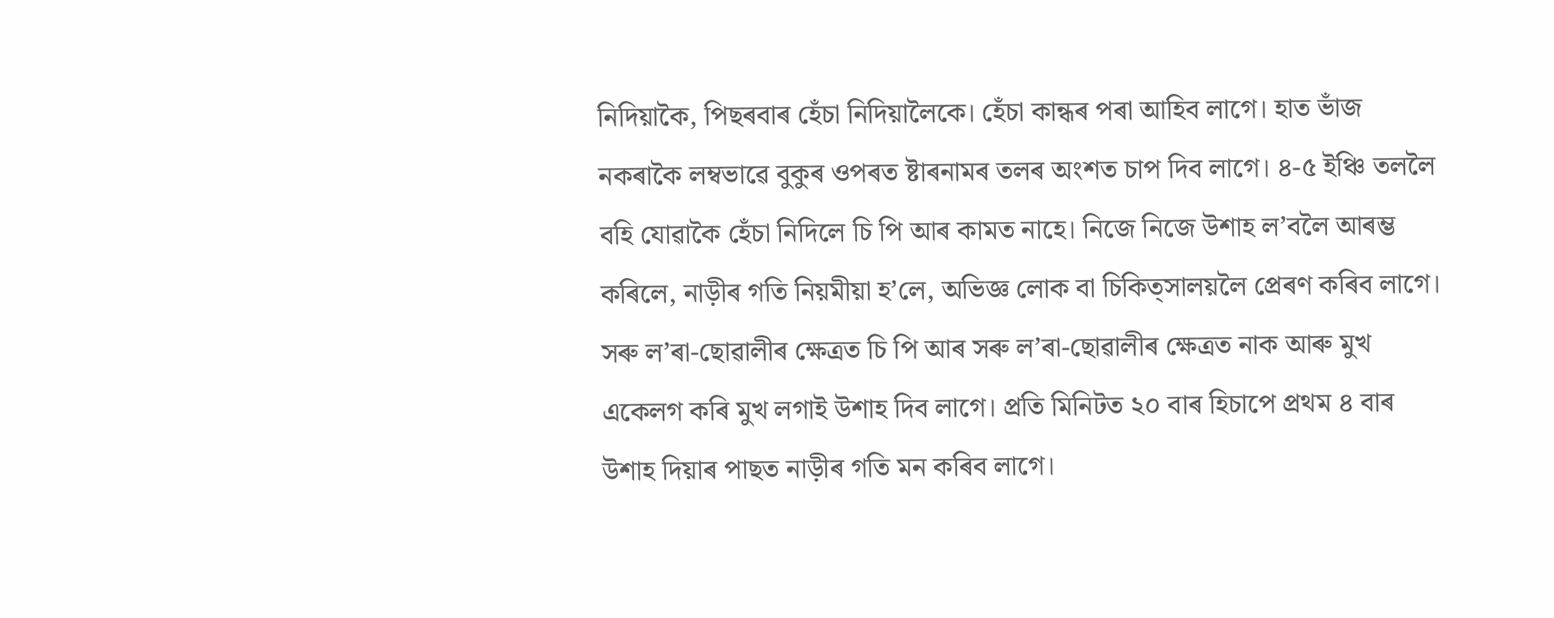নিদিয়াকৈ, পিছৰবাৰ হেঁচা নিদিয়ালৈকে। হেঁচা কান্ধৰ পৰা আহিব লাগে। হাত ভাঁজ নকৰাকৈ লম্বভাৱে বুকুৰ ওপৰত ষ্টাৰনামৰ তলৰ অংশত চাপ দিব লাগে। ৪-৫ ইঞ্চি তললৈ বহি যোৱাকৈ হেঁচা নিদিলে চি পি আৰ কামত নাহে। নিজে নিজে উশাহ ল’বলৈ আৰম্ভ কৰিলে, নাড়ীৰ গতি নিয়মীয়া হ’লে, অভিজ্ঞ লোক বা চিকিত্সালয়লৈ প্ৰেৰণ কৰিব লাগে। সৰু ল’ৰা-ছোৱালীৰ ক্ষেত্ৰত চি পি আৰ সৰু ল’ৰা-ছোৱালীৰ ক্ষেত্ৰত নাক আৰু মুখ একেলগ কৰি মুখ লগাই উশাহ দিব লাগে। প্ৰতি মিনিটত ২০ বাৰ হিচাপে প্ৰথম ৪ বাৰ উশাহ দিয়াৰ পাছত নাড়ীৰ গতি মন কৰিব লাগে।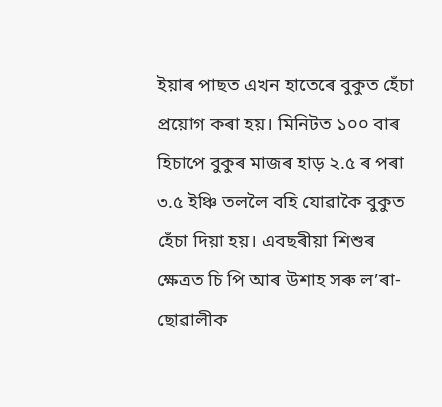ইয়াৰ পাছত এখন হাতেৰে বুকুত হেঁচা প্ৰয়োগ কৰা হয়। মিনিটত ১০০ বাৰ হিচাপে বুকুৰ মাজৰ হাড় ২.৫ ৰ পৰা ৩.৫ ইঞ্চি তললৈ বহি যোৱাকৈ বুকুত হেঁচা দিয়া হয়। এবছৰীয়া শিশুৰ ক্ষেত্ৰত চি পি আৰ উশাহ সৰু ল’ৰা-ছোৱালীক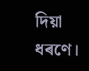দিয়া ধৰণে।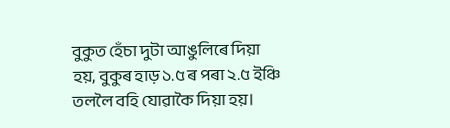বুকুত হেঁচা দুটা আঙুলিৰে দিয়া হয়, বুকুৰ হাড় ১.৫ ৰ পৰা ২.৫ ইঞ্চি তললৈ বহি যোৱাকৈ দিয়া হয়।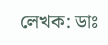লেখক: ডাঃ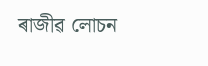ৰাজীৱ লোচন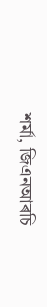শৰ্মা, জিএনআৰচি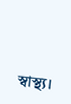স্বাস্থ্য।